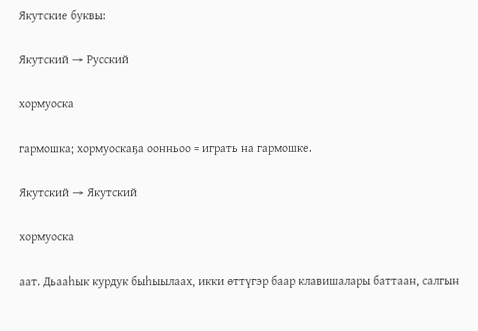Якутские буквы:

Якутский → Русский

хормуоска

гармошка; хормуоскаҕа оонньоо = играть на гармошке.

Якутский → Якутский

хормуоска

аат. Дьааһык курдук быһыылаах, икки өттүгэр баар клавишалары баттаан, салгын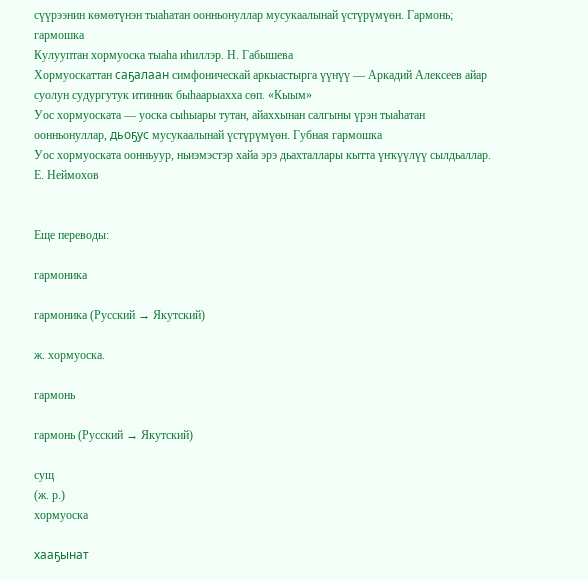сүүрээнин көмөтүнэн тыаһатан оонньонуллар мусукаалынай үстүрүмүөн. Гармонь; гармошка
Кулууптан хормуоска тыаһа иһиллэр. Н. Габышева
Хормуоскаттан саҕалаан симфоническай аркыастырга үүнүү — Аркадий Алексеев айар суолун судургутук итинник быһаарыахха сөп. «Кыым»
Уос хормуоската — уоска сыһыары тутан, айаххынан салгыны үрэн тыаһатан оонньонуллар, дьоҕус мусукаалынай үстүрүмүөн. Губная гармошка
Уос хормуоската оонньуур, ньиэмэстэр хайа эрэ дьахталлары кытта үҥкүүлүү сылдьаллар. Е. Неймохов


Еще переводы:

гармоника

гармоника (Русский → Якутский)

ж. хормуоска.

гармонь

гармонь (Русский → Якутский)

сущ
(ж. р.)
хормуоска

хааҕынат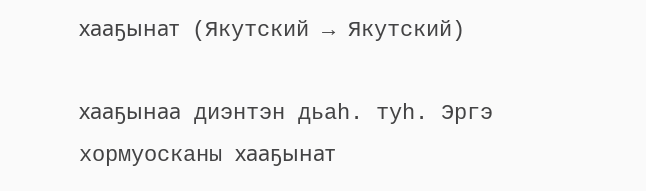хааҕынат (Якутский → Якутский)

хааҕынаа диэнтэн дьаһ. туһ. Эргэ хормуосканы хааҕынат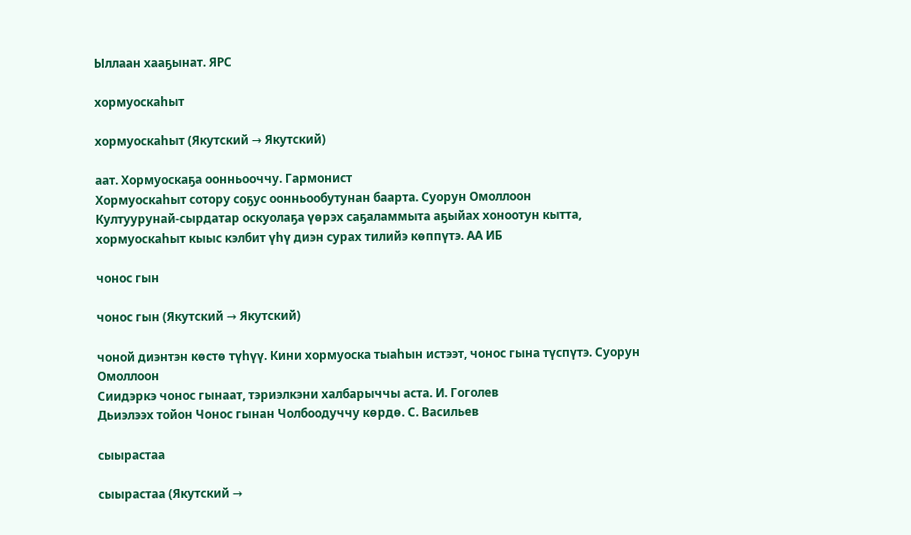Ыллаан хааҕынат. ЯРС

хормуоскаһыт

хормуоскаһыт (Якутский → Якутский)

аат. Хормуоскаҕа оонньооччу. Гармонист
Хормуоскаһыт сотору соҕус оонньообутунан баарта. Суорун Омоллоон
Култуурунай-сырдатар оскуолаҕа үөрэх саҕаламмыта аҕыйах хоноотун кытта, хормуоскаһыт кыыс кэлбит үһү диэн сурах тилийэ көппүтэ. АА ИБ

чонос гын

чонос гын (Якутский → Якутский)

чоной диэнтэн көстө түһүү. Кини хормуоска тыаһын истээт, чонос гына түспүтэ. Суорун Омоллоон
Сиидэркэ чонос гынаат, тэриэлкэни халбарыччы аста. И. Гоголев
Дьиэлээх тойон Чонос гынан Чолбоодуччу көрдө. С. Васильев

сыырастаа

сыырастаа (Якутский →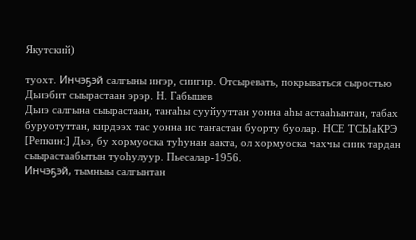Якутский)

туохт. Инчэҕэй салгыны иҥэр, сиигир. Отсыревать, покрываться сыростью
Дьиэбит сыырастаан эрэр. Н. Габышев
Дьиэ салгына сыырастаан, таҥаһы сууйууттан уонна аһы астааһынтан, табах буруотуттан, кирдээх тас уонна ис таҥастан буорту буолар. НСЕ ТСЫаКРЭ
[Репкин:] Дьэ, бу хормуоска туһунан аакта, ол хормуоска чахчы сиик тардан сыырастаабытын туоһулуур. Пьесалар-1956.
Инчэҕэй, тымныы салгынтан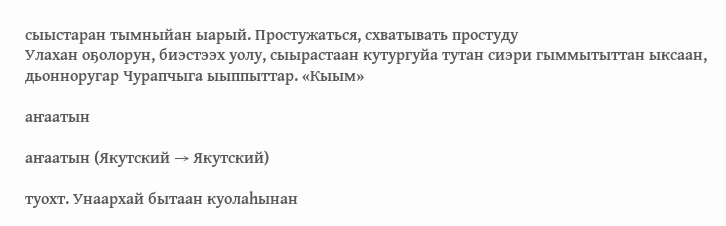сыыстаран тымныйан ыарый. Простужаться, схватывать простуду
Улахан оҕолорун, биэстээх уолу, сыырастаан кутургуйа тутан сиэри гыммытыттан ыксаан, дьонноругар Чурапчыга ыыппыттар. «Кыым»

аҥаатын

аҥаатын (Якутский → Якутский)

туохт. Унаархай бытаан куолаһынан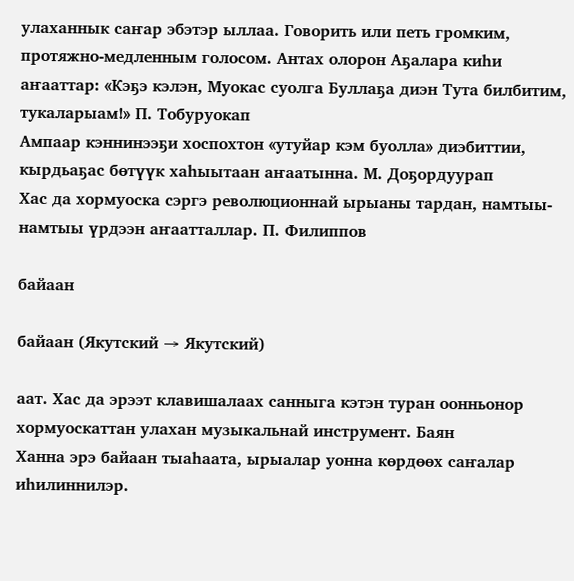улаханнык саҥар эбэтэр ыллаа. Говорить или петь громким, протяжно-медленным голосом. Антах олорон Аҕалара киһи аҥааттар: «Кэҕэ кэлэн, Муокас суолга Буллаҕа диэн Тута билбитим, тукаларыам!» П. Тобуруокап
Ампаар кэннинээҕи хоспохтон «утуйар кэм буолла» диэбиттии, кырдьаҕас бөтүүк хаһыытаан аҥаатынна. М. Доҕордуурап
Хас да хормуоска сэргэ революционнай ырыаны тардан, намтыы-намтыы үрдээн аҥаатталлар. П. Филиппов

байаан

байаан (Якутский → Якутский)

аат. Хас да эрээт клавишалаах санныга кэтэн туран оонньонор хормуоскаттан улахан музыкальнай инструмент. Баян
Ханна эрэ байаан тыаһаата, ырыалар уонна көрдөөх саҥалар иһилиннилэр.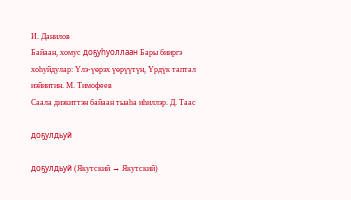И. Данилов
Байаан, хомус доҕуһуоллаан Бары бииргэ хоһуйдулар: Үлэ-үөрэх үөрүүтүн, Үрдүк таптал иэйиитин. М. Тимофеев
Саала диэкиттэн байаан тыаһа иһиллэр. Д. Таас

доҕулдьуй

доҕулдьуй (Якутский → Якутский)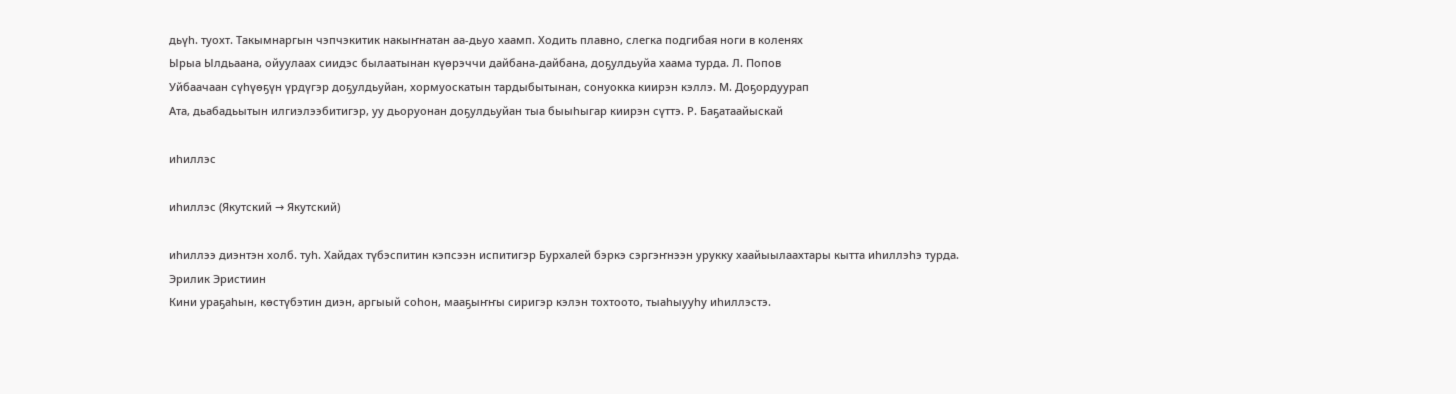дьүһ. туохт. Такымнаргын чэпчэкитик накыҥнатан аа-дьуо хаамп. Ходить плавно, слегка подгибая ноги в коленях
Ырыа Ылдьаана, ойуулаах сиидэс былаатынан күөрэччи дайбана-дайбана, доҕулдьуйа хаама турда. Л. Попов
Уйбаачаан сүһүөҕүн үрдүгэр доҕулдьуйан, хормуоскатын тардыбытынан, сонуокка киирэн кэллэ. М. Доҕордуурап
Ата, дьабадьытын илгиэлээбитигэр, уу дьоруонан доҕулдьуйан тыа быыһыгар киирэн сүттэ. Р. Баҕатаайыскай

иһиллэс

иһиллэс (Якутский → Якутский)

иһиллээ диэнтэн холб. туһ. Хайдах түбэспитин кэпсээн испитигэр Бурхалей бэркэ сэргэҥнээн урукку хаайыылаахтары кытта иһиллэһэ турда. Эрилик Эристиин
Кини ураҕаһын, көстүбэтин диэн, аргыый соһон, мааҕыҥҥы сиригэр кэлэн тохтоото, тыаһыууһу иһиллэстэ.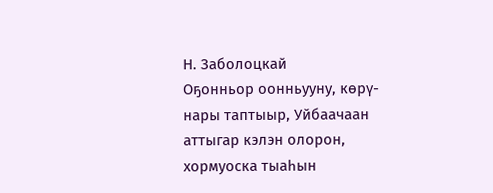Н. Заболоцкай
Оҕонньор оонньууну, көрү-нары таптыыр, Уйбаачаан аттыгар кэлэн олорон, хормуоска тыаһын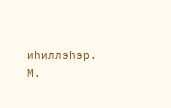иһиллэһэр. М.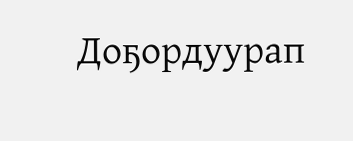Доҕордуурап